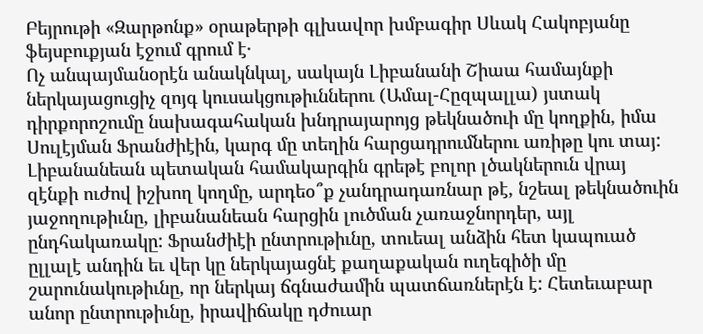Բեյրութի «Զարթոնք» օրաթերթի գլխավոր խմբագիր Սևակ Հակոբյանը ֆեյսբուքյան էջում գրում է․
Ոչ անպայմանօրէն անակնկալ, սակայն Լիբանանի Շիաա համայնքի ներկայացուցիչ զոյգ կուսակցութիւններու (Ամալ-Հըզպալլա) յստակ դիրքորոշումը նախագահական խնդրայարոյց թեկնածուի մը կողքին, իմա Սուլէյման Ֆրանժիէին, կարգ մը տեղին հարցադրումներու առիթը կու տայ:
Լիբանանեան պետական համակարգին գրեթէ բոլոր լծակներուն վրայ զէնքի ուժով իշխող կողմը, արդեօ՞ք չանդրադառնար թէ, նշեալ թեկնածուին յաջողութիւնը, լիբանանեան հարցին լուծման չառաջնորդեր, այլ ընդհակառակը: Ֆրանժիէի ընտրութիւնը, տուեալ անձին հետ կապուած ըլլալէ անդին եւ վեր կը ներկայացնէ քաղաքական ուղեգիծի մը շարունակութիւնը, որ ներկայ ճգնաժամին պատճառներէն է: Հետեւաբար անոր ընտրութիւնը, իրավիճակը դժուար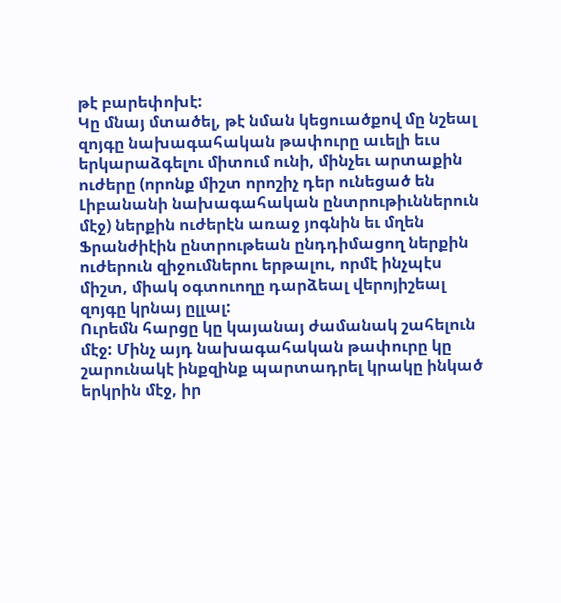թէ բարեփոխէ:
Կը մնայ մտածել, թէ նման կեցուածքով մը նշեալ զոյգը նախագահական թափուրը աւելի եւս երկարաձգելու միտում ունի, մինչեւ արտաքին ուժերը (որոնք միշտ որոշիչ դեր ունեցած են Լիբանանի նախագահական ընտրութիւններուն մէջ) ներքին ուժերէն առաջ յոգնին եւ մղեն Ֆրանժիէին ընտրութեան ընդդիմացող ներքին ուժերուն զիջումներու երթալու, որմէ ինչպէս միշտ, միակ օգտուողը դարձեալ վերոյիշեալ զոյգը կրնայ ըլլալ:
Ուրեմն հարցը կը կայանայ ժամանակ շահելուն մէջ: Մինչ այդ նախագահական թափուրը կը շարունակէ ինքզինք պարտադրել կրակը ինկած երկրին մէջ, իր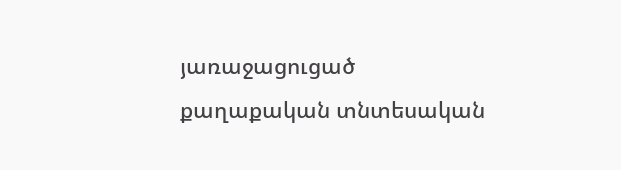յառաջացուցած քաղաքական տնտեսական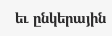եւ ընկերային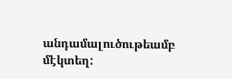անդամալուծութեամբ մէկտեղ: